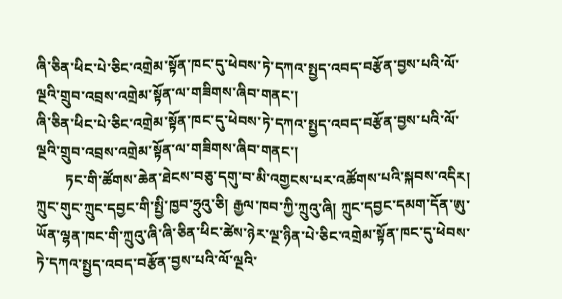ཞི་ཅིན་ཕིང་པེ་ཅིང་འགྲེམ་སྟོན་ཁང་དུ་ཕེབས་ཏེ་དཀའ་སྤྱད་འབད་བརྩོན་བྱས་པའི་ལོ་ལྔའི་གྲུབ་འབྲས་འགྲེམ་སྟོན་ལ་གཟིགས་ཞིབ་གནང་།
ཞི་ཅིན་ཕིང་པེ་ཅིང་འགྲེམ་སྟོན་ཁང་དུ་ཕེབས་ཏེ་དཀའ་སྤྱད་འབད་བརྩོན་བྱས་པའི་ལོ་ལྔའི་གྲུབ་འབྲས་འགྲེམ་སྟོན་ལ་གཟིགས་ཞིབ་གནང་།
        ཏང་གི་ཚོགས་ཆེན་ཐེངས་བཅུ་དགུ་བ་མི་འགྱངས་པར་འཚོགས་པའི་སྐབས་འདིར། ཀྲུང་གུང་ཀྲུང་དབྱང་གི་སྤྱི་ཁྱབ་ཧྲུའུ་ཅི། རྒྱལ་ཁབ་ཀྱི་ཀྲུའུ་ཞི། ཀྲུང་དབྱང་དམག་དོན་ཨུ་ཡོན་ལྷན་ཁང་གི་ཀྲུའུ་ཞི་ཞི་ཅིན་ཕིང་ཚེས་ཉེར་ལྔ་ཉིན་པེ་ཅིང་འགྲེམ་སྟོན་ཁང་དུ་ཕེབས་ཏེ་དཀའ་སྤྱད་འབད་བརྩོན་བྱས་པའི་ལོ་ལྔའི་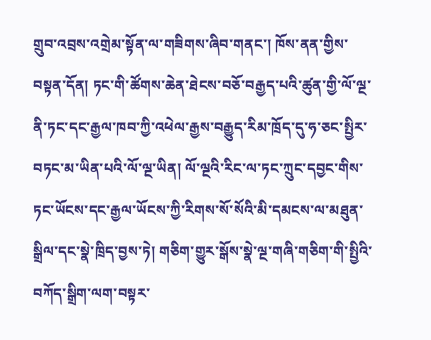གྲུབ་འབྲས་འགྲེམ་སྟོན་ལ་གཟིགས་ཞིབ་གནང་། ཁོས་ནན་གྱིས་བསྟན་དོན། ཏང་གི་ཚོགས་ཆེན་ཐེངས་བཅོ་བརྒྱད་པའི་ཚུན་གྱི་ལོ་ལྔ་ནི་ཏང་དང་རྒྱལ་ཁབ་ཀྱི་འཕེལ་རྒྱས་བརྒྱུད་རིམ་ཁྲོད་དུ་ཧ་ཅང་སྤྱིར་བཏང་མ་ཡིན་པའི་ལོ་ལྔ་ཡིན། ལོ་ལྔའི་རིང་ལ་ཏང་ཀྲུང་དབྱང་གིས་ཏང་ཡོངས་དང་རྒྱལ་ཡོངས་ཀྱི་རིགས་སོ་སོའི་མི་དམངས་ལ་མཐུན་སྒྲིལ་དང་སྣེ་ཁྲིད་བྱས་ཏེ། གཅིག་གྱུར་སྒོས་སྣེ་ལྔ་གཞི་གཅིག་གི་སྤྱིའི་བཀོད་སྒྲིག་ལག་བསྟར་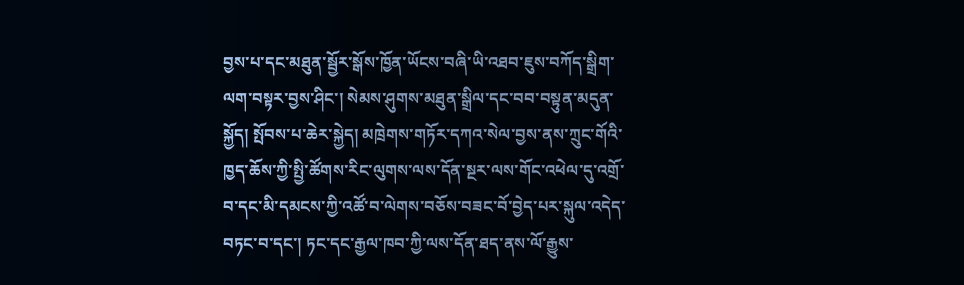བྱས་པ་དང་མཐུན་སྦྱོར་སྒོས་ཁྱོན་ཡོངས་བཞི་ཡི་འཐབ་ཇུས་བཀོད་སྒྲིག་ལག་བསྟར་བྱས་ཤིང་། སེམས་ཤུགས་མཐུན་སྒྲིལ་དང་བབ་བསྟུན་མདུན་སྐྱོད། སྤོབས་པ་ཆེར་སྐྱེད། མཁྲེགས་གཏོར་དཀའ་སེལ་བྱས་ནས་ཀྲུང་གོའི་ཁྱད་ཆོས་ཀྱི་སྤྱི་ཚོགས་རིང་ལུགས་ལས་དོན་སྔར་ལས་གོང་འཕེལ་དུ་འགྲོ་བ་དང་མི་དམངས་ཀྱི་འཚོ་བ་ལེགས་བཅོས་བཟང་བོ་བྱེད་པར་སྐུལ་འདེད་བཏང་བ་དང་། ཏང་དང་རྒྱལ་ཁབ་ཀྱི་ལས་དོན་ཐད་ནས་ལོ་རྒྱུས་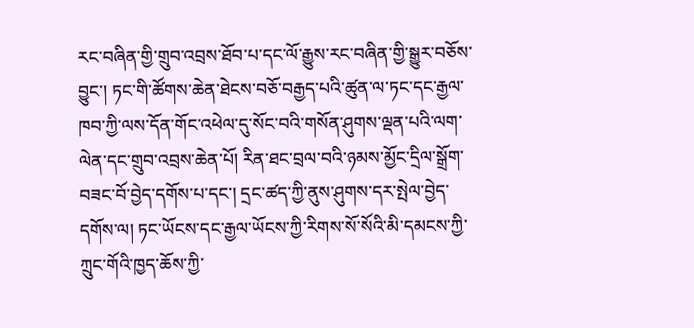རང་བཞིན་གྱི་གྲུབ་འབྲས་ཐོབ་པ་དང་ལོ་རྒྱུས་རང་བཞིན་གྱི་སྒྱུར་བཅོས་བྱུང་། ཏང་གི་ཚོགས་ཆེན་ཐེངས་བཅོ་བརྒྱད་པའི་ཚུན་ལ་ཏང་དང་རྒྱལ་ཁབ་ཀྱི་ལས་དོན་གོང་འཕེལ་དུ་སོང་བའི་གསོན་ཤུགས་ལྡན་པའི་ལག་ལེན་དང་གྲུབ་འབྲས་ཆེན་པོ། རིན་ཐང་བྲལ་བའི་ཉམས་མྱོང་དྲིལ་སྒྲོག་བཟང་བོ་བྱེད་དགོས་པ་དང་། དྲང་ཚད་ཀྱི་ནུས་ཤུགས་དར་སྤེལ་བྱེད་དགོས་ལ། ཏང་ཡོངས་དང་རྒྱལ་ཡོངས་ཀྱི་རིགས་སོ་སོའི་མི་དམངས་ཀྱི་ཀྲུང་གོའི་ཁྱད་ཆོས་ཀྱི་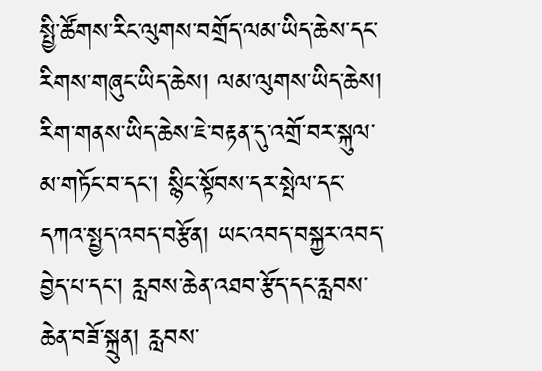སྤྱི་ཚོགས་རིང་ལུགས་བགྲོད་ལམ་ཡིད་ཆེས་དང་རིགས་གཞུང་ཡིད་ཆེས། ལམ་ལུགས་ཡིད་ཆེས། རིག་གནས་ཡིད་ཆེས་ཇེ་བརྟན་དུ་འགྲོ་བར་སྐུལ་མ་གཏོང་བ་དང་། སྙིང་སྟོབས་དར་སྤེལ་དང་དཀའ་སྤྱད་འབད་བརྩོན། ཡང་འབད་བསྐྱར་འབད་བྱེད་པ་དང་། རླབས་ཆེན་འཐབ་རྩོད་དང་རླབས་ཆེན་བཟོ་སྐྲུན། རླབས་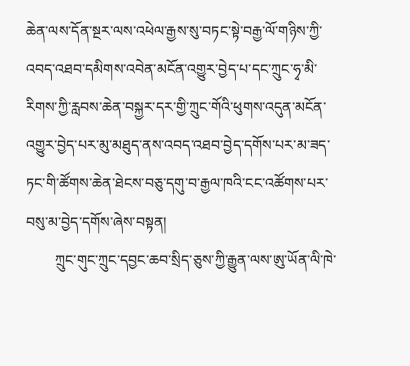ཆེན་ལས་དོན་སྔར་ལས་འཕེལ་རྒྱས་སུ་བཏང་སྟེ་བརྒྱ་ལོ་གཉིས་ཀྱི་འབད་འཐབ་དམིགས་འབེན་མངོན་འགྱུར་བྱེད་པ་དང་ཀྲུང་ཧྭ་མི་རིགས་ཀྱི་རླབས་ཆེན་བསྐྱར་དར་གྱི་ཀྲུང་གོའི་ཕུགས་འདུན་མངོན་འགྱུར་བྱེད་པར་མུ་མཐུད་ནས་འབད་འཐབ་བྱེད་དགོས་པར་མ་ཟད་ཏང་གི་ཚོགས་ཆེན་ཐེངས་བཅུ་དགུ་བ་རྒྱལ་ཁའི་ངང་འཚོགས་པར་བསུ་མ་བྱེད་དགོས་ཞེས་བསྟན།
        ཀྲུང་གུང་ཀྲུང་དབྱང་ཆབ་སྲིད་ཅུས་ཀྱི་རྒྱུན་ལས་ཨུ་ཡོན་ལི་ཁེ་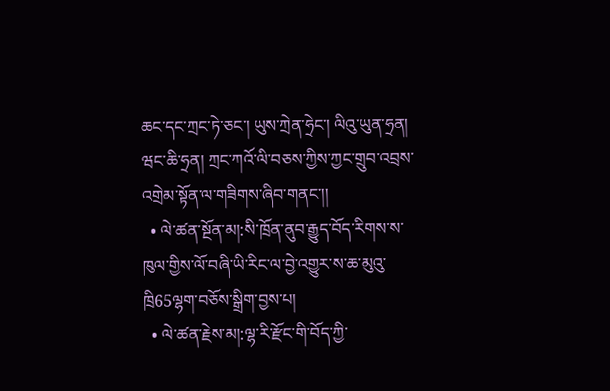ཆང་དང་ཀྲང་ཏེ་ཅང་། ཡུས་ཀྲེན་ཧྲེང་། ལིའུ་ཡུན་ཧྲན། ཝང་ཆི་ཧྲན། ཀྲང་ཀའོ་ལི་བཅས་ཀྱིས་ཀྱང་གྲུབ་འབྲས་འགྲེམ་སྟོན་ལ་གཟིགས་ཞིབ་གནང་།།
  • ལེ་ཚན་སྔོན་མ།:སི་ཁྲོན་ནུབ་རྒྱུད་བོད་རིགས་ས་ཁུལ་གྱིས་ལོ་བཞི་ཡི་རིང་ལ་བྱེ་འགྱུར་ས་ཆ་མུའུ་ཁྲི65ལྷག་བཅོས་སྒྲིག་བྱས་པ།
  • ལེ་ཚན་རྗེས་མ།:ལྷ་རི་རྫོང་གི་བོད་ཀྱི་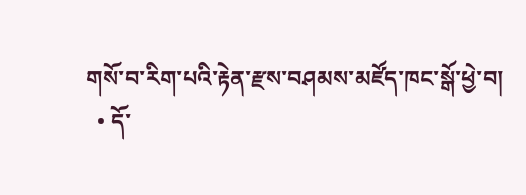གསོ་བ་རིག་པའི་རྟེན་རྫས་བཤམས་མཛོད་ཁང་སྒོ་ཕྱེ་བ།
  • དོ་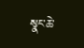སྣང་ཆེ་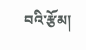བའི་རྩོམ།